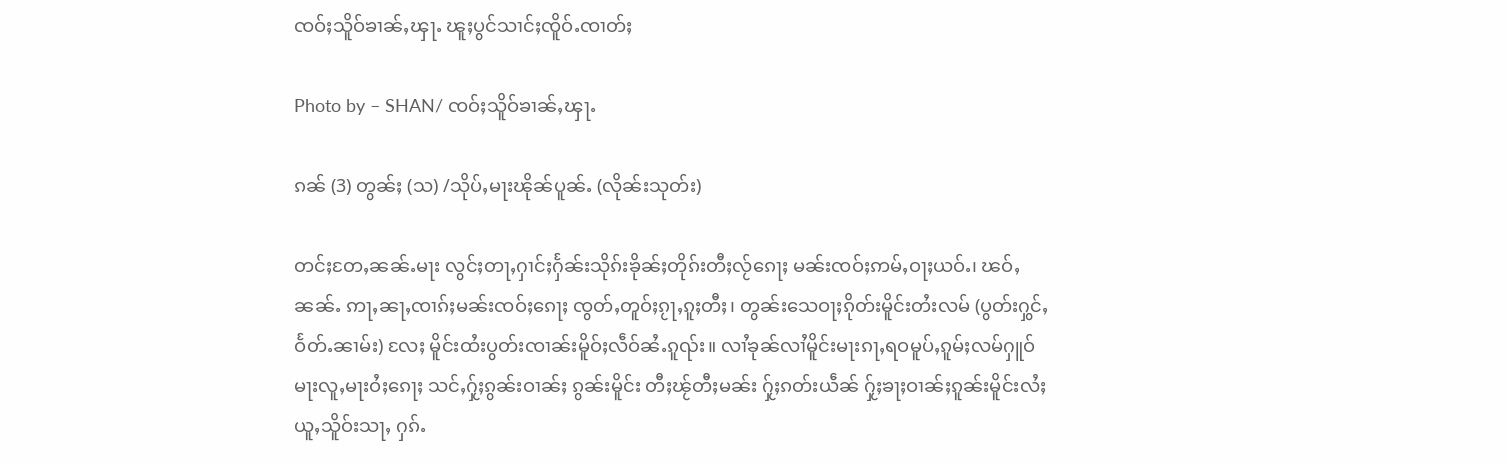ၸဝ်ႈသိူဝ်ၶၢၼ်ႇၾႃႉ ၽူႈပွင်သၢင်ႈၸိူဝ်ႉၸၢတ်ႈ

Photo by – SHAN/ ၸဝ်ႈသိူဝ်ၶၢၼ်ႇၾႃႉ

ၵၼ် (3) တွၼ်ႈ (သ) /သိုပ်ႇမႃးၽိုၼ်ပူၼ်ႉ (လိုၼ်းသုတ်း)

တင်ႈတႄႇၼၼ်ႉမႃး လွင်ႈတႃႇႁၢင်ႈႁႅၼ်းသိုၵ်းၶိုၼ်ႈတိုၵ်းတီႈလႂ်ၵေႃႈ မၼ်းၸဝ်ႈဢမ်ႇဝႃႈယဝ်ႉ၊ ၽဝ်ႇၼၼ်ႉ ဢႃႇၼႃႇၸၢၵ်ႈမၼ်းၸဝ်ႈၵေႃႈ ၸွတ်ႇတူဝ်ႈၵႂႃႇၵူႈတီႈ၊ တွၼ်းသေဝႃႈၵိုတ်းမိူင်းတႆးလမ် (ပွတ်းႁွင်ႇ ဝႅတ်ႉၼၢမ်း) လႄႈ မိူင်းထႆးပွတ်းၸၢၼ်းမိူဝ်ႈလဵဝ်ၼႆႉၵူၺ်း။ လၢႆၶုၼ်လၢႆမိူင်းမႃးၵႃႇရဝမူပ်ႇၵူမ်ႈလမ်ႁူဝ် မႃးလူႇမႃးဝႆႈၵေႃႈ သင်ႇႁႂ်ႈၵွၼ်းဝၢၼ်ႈ ၵွၼ်းမိူင်း တီႈၽႂ်တီႈမၼ်း ႁႂ်ႈၵတ်းယဵၼ် ႁႂ်ႈၶႃႈဝၢၼ်ႈၵူၼ်းမိူင်းလႆႈယူႇသိူဝ်းသႃႇ ႁၵ်ႉ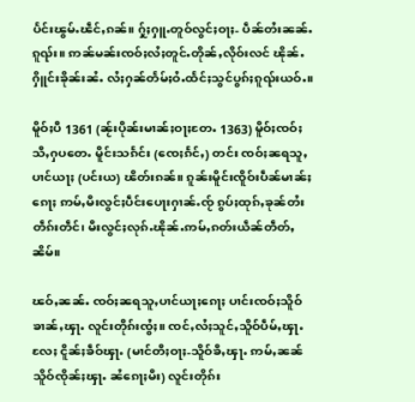ပႅင်းၽွမ်ႉၽဵင်ႇၵၼ်။ ႁႂ်ႈႁူႉတူဝ်လွင်ႈဝႃႈ- ပဵၼ်တႆးၼၼ်ႉၵူၺ်း။ ဢၼ်မၼ်းၸဝ်ႈလႆႈတူင်ႉတိုၼ်ႇလိုဝ်းလင် ၽိုၼ်ႉႁိူင်းၶိုၼ်းၼႆႉ လႆႈႁၼ်တႅမ်ႈဝႆႉထႅင်ႈသွင်ပွၵ်ႈၵူၺ်းယဝ်ႉ။

မိူဝ်ႈပီ 1361 (ၼႂ်းပိုၼ်းမၢၼ်ႈဝႃႈတႄႉ 1363) မိူဝ်ႈၸဝ်ႈ သီႇႁပတေႉ မိူင်းသၵႅင်း (ၸေႈၵႅင်ႇ) တင်း ၸဝ်ႈၼရသူႇ ပၢင်ယႃႈ (ပင်းယ) ၽိတ်းၵၼ်။ ၵူၼ်းမိူင်းၸိူဝ်းပဵၼ်မၢၼ်ႈၵေႃႈ ဢမ်ႇမီးလွင်ႈပဵင်းပေႃးႁၢၼ်ႉၸႂ် ၵွပ်ႈထုၵ်ႇၶုၼ်တႆးတဵၵ်းတဵင်၊ မီးလွင်ႈလုၵ်ႉၽိုၼ်ႉဢမ်ႇၵတ်းယဵၼ်တဵတ်ႇၼိမ်။

ၽဝ်ႇၼၼ်ႉ ၸဝ်ႈၼရသူႇပၢင်ယႃႈၵေႃႈ ပၢင်းၸဝ်ႈသိူဝ်ၶၢၼ်ႇၾႃႉ လူင်းတိုၵ်းၸွႆႈ။ ၸင်ႇလႆႈသူင်ႇသိူဝ်ပဵမ်ႇၾႃႉ လႄႈ ငိူၼ်ႈၶဵဝ်ၾႃႉ (မၢင်တီႈဝႃႈ-သိူဝ်ၶီႇၾႃႉ ဢမ်ႇၼၼ် သိူဝ်ၸိုၼ်ႈၾႃႉ ၼႆၵေႃႈမီး) လူင်းတိုၵ်း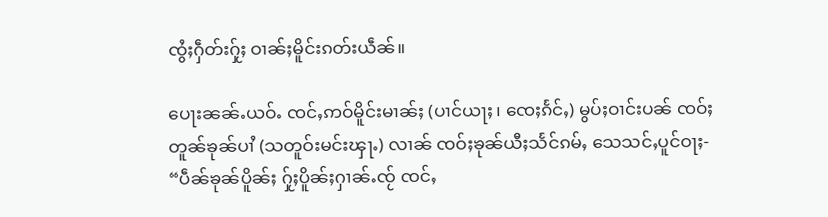ၸွႆႈႁဵတ်းႁႂ်ႈ ဝၢၼ်ႈမိူင်းၵတ်းယဵၼ်။

ပေႃးၼၼ်ႉယဝ်ႉ ၸင်ႇဢဝ်မိူင်းမၢၼ်ႈ (ပၢင်ယႃႈ၊ ၸေႈၵႅင်ႇ) မွပ်ႈဝၢင်းပၼ် ၸဝ်ႈတူၼ်ၶုၼ်ပၢႆ (သတူဝ်းမင်းၾႃႉ) လၢၼ် ၸဝ်ႈၶုၼ်ယီႈသႅင်ၵမ်ႇ သေသင်ႇပူင်ဝႃႈ- “ပဵၼ်ၶုၼ်ပိူၼ်ႈ ႁႂ်ႈပိူၼ်ႈႁၢၼ်ႉၸႂ် ၸင်ႇ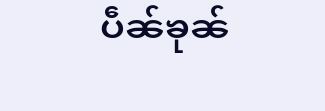ပဵၼ်ၶုၼ်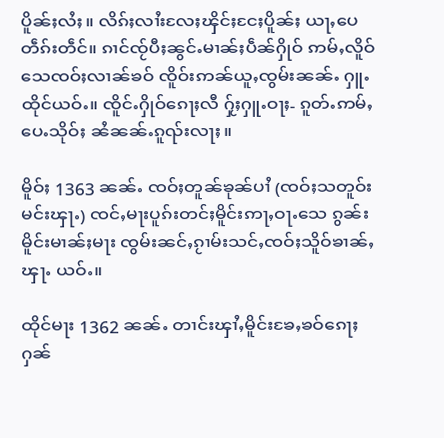ပိူၼ်ႈလႆႈ။ လိၵ်ႈလၢႆးလႄႈၾိင်ႈငႄႈပိူၼ်ႈ ယႃႇပေတဵၵ်းတဵင်။ ၵၢင်ၸႂ်ပီႈၼွင်ႉမၢၼ်ႈပဵၼ်ႁိုဝ် ဢမ်ႇလိူဝ်သေၸဝ်ႈလၢၼ်ၶဝ် ၸိူဝ်းဢၼ်ယူႇၸွမ်းၼၼ်ႉ ႁူႉထိုင်ယဝ်ႉ။ ၸိူင်ႉႁိုဝ်ၵေႃႈလီ ႁႂ်ႈႁူႉဝႃႈ- ၵူတ်ႉဢမ်ႇပေႉသိုဝ်ႈ ၼႆၼၼ်ႉၵူၺ်းလႃႈ။

မိူဝ်ႈ 1363 ၼၼ်ႉ ၸဝ်ႈတူၼ်ၶုၼ်ပၢႆ (ၸဝ်ႈသတူဝ်းမင်းၾႃႉ) ၸင်ႇမႃးပူၵ်းတင်ႈမိူင်းဢႃႇဝႃႉသေ ၵွၼ်းမိူင်းမၢၼ်ႈမႃး ၸွမ်းၼင်ႇၵႂၢမ်းသင်ႇၸဝ်ႈသိူဝ်ၶၢၼ်ႇၾႃႉ ယဝ်ႉ။

ထိုင်မႃး 1362 ၼၼ်ႉ တၢင်းၾၢႆႇမိူင်းၶႄႇၶဝ်ၵေႃႈႁၼ်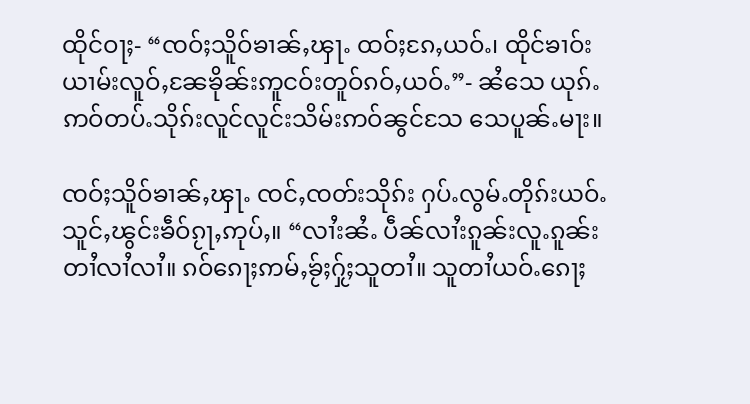ထိုင်ဝႃႈ- “ၸဝ်ႈသိူဝ်ၶၢၼ်ႇၾႃႉ ထဝ်ႈၵႄႇယဝ်ႉ၊ ထိုင်ၶၢဝ်းယၢမ်းလူဝ်ႇၼႄၶိုၼ်းဢူငဝ်းတူဝ်ၵဝ်ႇယဝ်ႉ”- ၼႆသေ ယုၵ်ႉဢဝ်တပ်ႉသိုၵ်းလူင်လူင်းသိမ်းဢဝ်ၼွင်သႄ သေပူၼ်ႉမႃး။

ၸဝ်ႈသိူဝ်ၶၢၼ်ႇၾႃႉ ၸင်ႇၸတ်းသိုၵ်း ႁပ်ႉလွမ်ႉတိုၵ်းယဝ်ႉ သူင်ႇၽွင်းၶဵဝ်ၵႂႃႇဢုပ်ႇ။ “လၢႆးၼႆႉ ပဵၼ်လၢႆးၵူၼ်းလူႉၵူၼ်းတၢႆလၢႆလၢႆ။ ၵဝ်ၵေႃႈဢမ်ႇၶႂ်ႈႁႂ်ႈသူတၢႆ။ သူတၢႆယဝ်ႉၵေႃႈ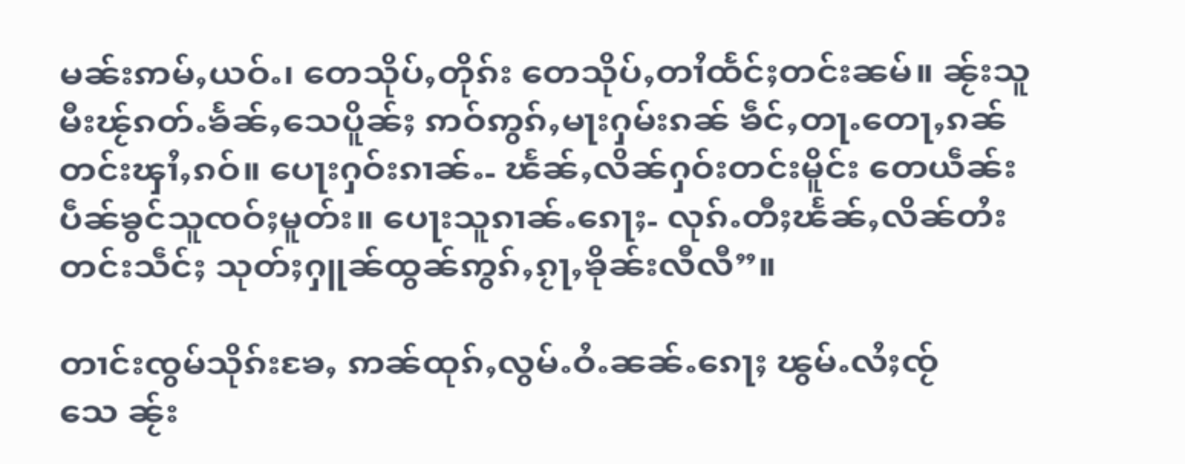မၼ်းဢမ်ႇယဝ်ႉ၊ တေသိုပ်ႇတိုၵ်း တေသိုပ်ႇတၢႆထႅင်ႈတင်းၼမ်။ ၼႂ်းသူမီးၽႂ်ၵတ်ႉၶႅၼ်ႇသေပိူၼ်ႈ ဢဝ်ဢွၵ်ႇမႃးႁမ်းၵၼ် ၶဵင်ႇတႃႉတေႃႇၵၼ်တင်းၾၢႆႇၵဝ်။ ပေႃးႁဝ်းၵၢၼ်ႉ- ၽႅၼ်ႇလိၼ်ႁဝ်းတင်းမိူင်း တေယဵၼ်းပဵၼ်ၶွင်သူၸဝ်ႈမူတ်း။ ပေႃးသူၵၢၼ်ႉၵေႃႈ- လုၵ်ႉတီႈၽႅၼ်ႇလိၼ်တႆးတင်းသဵင်ႈ သုတ်ႈႁူၼ်ထွၼ်ဢွၵ်ႇၵႂႃႇၶိုၼ်းလီလီ”။

တၢင်းၸွမ်သိုၵ်းၶႄႇ ဢၼ်ထုၵ်ႇလွမ်ႉဝႆႉၼၼ်ႉၵေႃႈ ၽွမ်ႉလႆႈၸႂ်သေ ၼႂ်း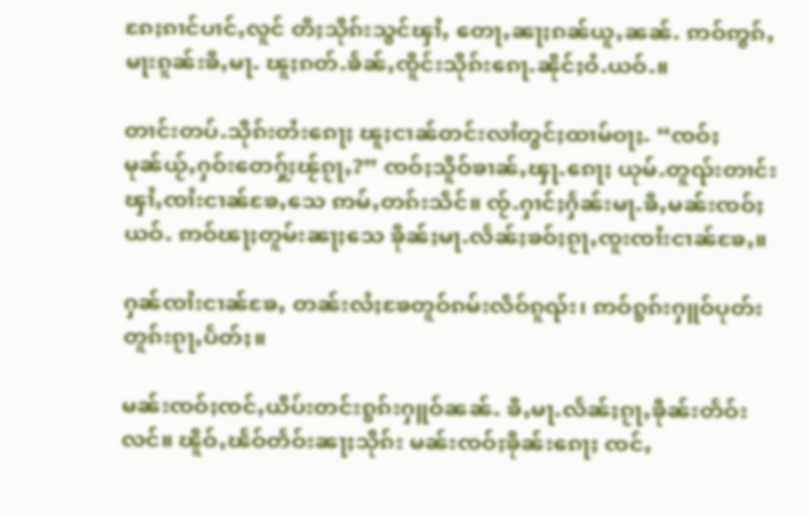ၵႄႈၵၢင်ပၢင်ႇလူင် တီႈသိုၵ်းသွင်ၾၢႆႇ တေႃႇၼႃႈၵၼ်ယူႇၼၼ်ႉ ဢဝ်ဢွၵ်ႇမႃးၵူၼ်းၶီႇမႃႉ ၽူႈၵတ်ႉၶႅၼ်ႇၸိူင်းသိုၵ်းၵေႃႉၼိုင်ႈဝႆႉယဝ်ႉ။

တၢင်းတပ်ႉသိုၵ်းတႆးၵေႃႈ ၽူႈငၢၼ်တင်းလၢႆတွင်ႈထၢမ်ဝႃႈ- “ၸဝ်ႈမုၼ်ယႂ်ႇႁဝ်းတေႁႂ်ႈၽႂ်ၵႂႃႇ?” ၸဝ်ႈသိူဝ်ၶၢၼ်ႇၾႃႉၵေႃႈ ယုမ်ႉတူၺ်းတၢင်းၾၢႆႇၸၢႆးငၢၼ်ၶႄႇသေ ဢမ်ႇတၵ်းသဵင်။ ၸႂ်ႉႁၢင်ႈႁႅၼ်းမႃႉၶီႇမၼ်းၸဝ်ႈယဝ်ႉ ဢဝ်ၽႃႈတူမ်းၼႃႈသေ ၶိုၼ်ႈမႃႉလႅၼ်ႈၶဝ်ႈၵႂႃႇၸူးၸၢႆးငၢၼ်ၶႄႇ။

ႁၼ်ၸၢႆးငၢၼ်ၶႄႇ တၼ်းလႆႈၶႄတူဝ်ၵမ်းလဵဝ်ၵူၺ်း၊ ဢဝ်ၵွၵ်းႁူဝ်ပုတ်းတူၵ်းၵႂႃႇပႅတ်ႈ။

မၼ်းၸဝ်ႈၸင်ႇယိပ်းတင်းၵွၵ်းႁူဝ်ၼၼ်ႉ ၶီႇမႃႉလႅၼ်ႈၵႂႃႇၶိုၼ်းတႅဝ်းလင်။ ၽိူဝ်ႇၽႅဝ်တႅဝ်းၼႃႈသိုၵ်း မၼ်းၸဝ်ႈၶိုၼ်းၵေႃႈ ၸင်ႇ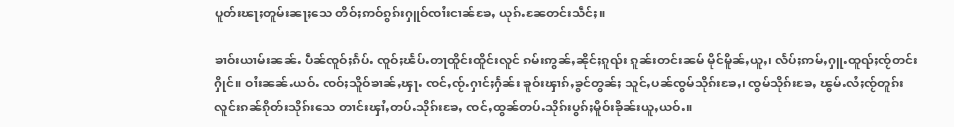ပူတ်းၽႃႈတူမ်းၼႃႈသေ တိဝ်ႈဢဝ်ၵွၵ်းႁူဝ်ၸၢႆးငၢၼ်ၶႄႇ ယုၵ်ႉၼႄတင်းသဵင်ႈ။

ၶၢဝ်းယၢမ်းၼၼ်ႉ ပဵၼ်ၸူဝ်ႈၵႅပ်ႉ ၸူဝ်ႈၽႅပ်ႉတႃထိူင်းထိူင်းလူင် ၵမ်းဢွၼ်ႇၼိုင်ႈၵူၺ်း ၵူၼ်းတင်းၼမ် မိုင်မိူၼ်ႇယူႇ၊ လႅပ်ႈဢမ်ႇႁူႉထူၺ်ႈၸႂ်တင်းႁိုင်။ ဝၢႆးၼၼ်ႉယဝ်ႉ ၸဝ်ႈသိူဝ်ၶၢၼ်ႇၾႃႉ ၸင်ႇၸႂ်ႉႁၢင်ႈႁႅၼ်း ၶူဝ်းၾၢၵ်ႇၶွင်တွၼ်ႈ သူင်ႇပၼ်ၸွမ်သိုၵ်းၶႄႇ၊ ၸွမ်သိုၵ်းၶႄႇ ၽွမ်ႉလႆႈၸႂ်တူၵ်းလူင်းၵၼ်ၵိုတ်းသိုၵ်းသေ တၢင်းၾၢႆႇတပ်ႉသိုၵ်းၶႄႇ ၸင်ႇထွၼ်တပ်ႉသိုၵ်းပွၵ်ႈမိူဝ်းၶိုၼ်းယူႇယဝ်ႉ။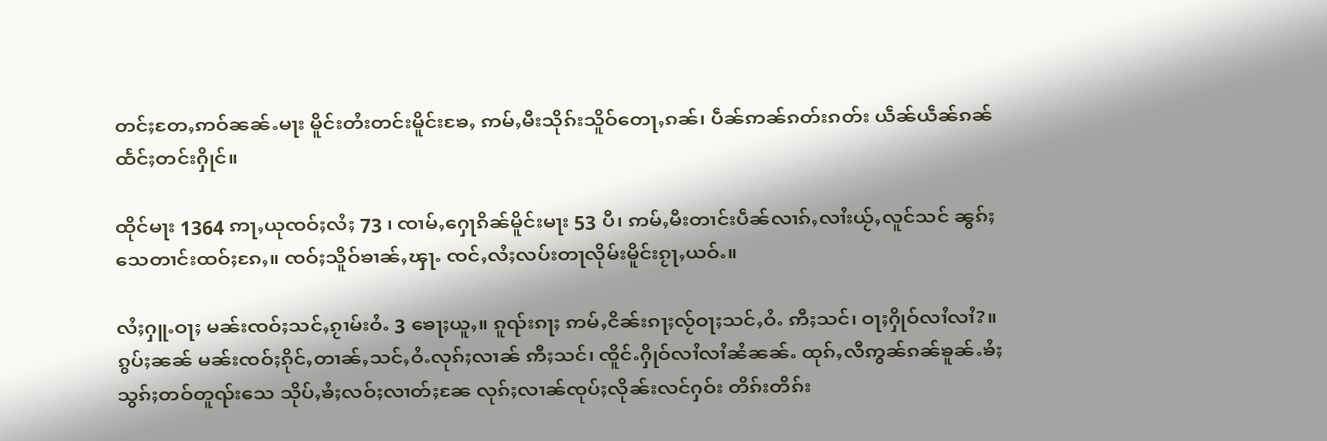တင်ႈတႄႇဢဝ်ၼၼ်ႉမႃး မိူင်းတႆးတင်းမိူင်းၶႄႇ ဢမ်ႇမီးသိုၵ်းသိူဝ်တေႃႇၵၼ်၊ ပဵၼ်ဢၼ်ၵတ်းၵတ်း ယဵၼ်ယဵၼ်ၵၼ် ထႅင်ႈတင်းႁိုင်။

ထိုင်မႃး 1364 ဢႃႇယုၸဝ်ႈလႆႈ 73 ၊ ၸၢမ်ႇႁေႃၵိၼ်မိူင်းမႃး 53 ပီ၊ ဢမ်ႇမီးတၢင်းပဵၼ်လၢၵ်ႇလၢႆးယႂ်ႇလူင်သင် ၼွၵ်ႈသေတၢင်းထဝ်ႈၵႄႇ။ ၸဝ်ႈသိူဝ်ၶၢၼ်ႇၾႃႉ ၸင်ႇလႆႈလပ်းတႃလိုမ်းမိူင်းၵႂႃႇယဝ်ႉ။

လႆႈႁူႉဝႃႈ မၼ်းၸဝ်ႈသင်ႇၵႂၢမ်းဝႆႉ 3 ၶေႃႈယူႇ။ ၵူၺ်းၵႃႈ ဢမ်ႇငိၼ်းၵႃႈလႂ်ဝႃႈသင်ႇဝႆႉ ဢီႈသင်၊ ဝႃႈႁိုဝ်လၢႆလၢႆ?။ ၵွပ်ႈၼၼ် မၼ်းၸဝ်ႈၵိုင်ႇတၢၼ်ႇသင်ႇဝႆႉလုၵ်ႈလၢၼ် ဢီႈသင်၊ ၸိူင်ႉႁိုဝ်လၢႆလၢႆၼႆၼၼ်ႉ ထုၵ်ႇလီဢွၼ်ၵၼ်ၶူၼ်ႉၶႆႈ သွၵ်ႈတဝ်တူၺ်းသေ သိုပ်ႇၶႆႈလဝ်ႈလၢတ်ႈၼႄ လုၵ်ႈလၢၼ်ၸုပ်ႈလိုၼ်းလင်ႁဝ်း တိၵ်းတိၵ်း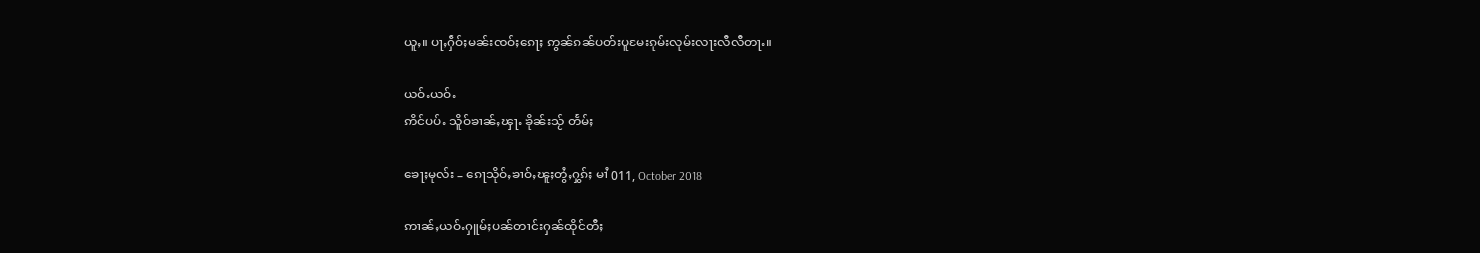ယူႇ။ ပႃႇႁဵဝ်ႈမၼ်းၸဝ်ႈၵေႃႈ ဢွၼ်ၵၼ်ပတ်းပူမႄးၵုမ်းလုမ်းလႃးလီလီတႃႉ။

ယဝ်ႉယဝ်ႉ
ဢိင်ပပ်ႉ သိူဝ်ၶၢၼ်ႇၾႃႉ ၶိုၼ်းသႂ် တႅမ်ႈ

ၶေႃႈမုလ်း – ၵေႃသိုဝ်ႇၶၢဝ်ႇၽူႈတွႆႇႁွၵ်ႈ မၢႆ 011, October 2018

ဢၢၼ်ႇယဝ်ႉႁူမ်ႈပၼ်တၢင်းႁၼ်ထိုင်တီႈ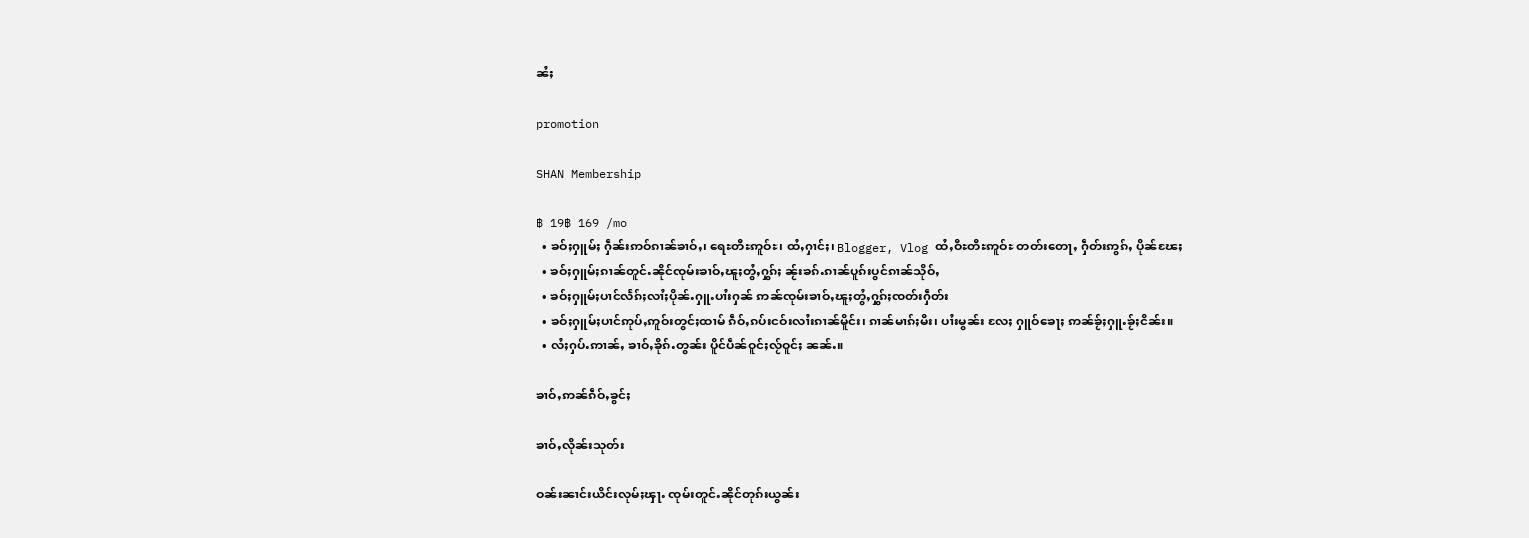ၼႆႈ

promotion

SHAN Membership

฿ 19฿ 169 /mo
  • ၶဝ်ႈႁူမ်ႈ ႁဵၼ်းဢဝ်ၵၢၼ်ၶၢဝ်ႇ၊ ရေႊတီႊဢူဝ်ႊ၊ ထႆႇႁၢင်ႈ၊ Blogger, Vlog ထႆႇဝီႊတီႊဢူဝ်ႊ တတ်းတေႃႇ ႁဵတ်းဢွၵ်ႇ ပိုၼ်ၽႄႈ
  • ၶဝ်ႈႁူမ်ႈၵၢၼ်တူင်ႉၼိုင်ၸုမ်းၶၢဝ်ႇၽူႈတွႆႇႁွၵ်ႈ ၼႂ်းၶၵ်ႉၵၢၼ်ပူၵ်းပွင်ၵၢၼ်သိုဝ်ႇ
  • ၶဝ်ႈႁူမ်ႈပၢင်လႅၵ်ႈလၢႆႈပိုၼ်ႉႁူႉပၢႆးႁၼ် ဢၼ်ၸုမ်းၶၢဝ်ႇၽူႈတွႆႇႁွၵ်ႈၸတ်းႁဵတ်း
  • ၶဝ်ႈႁူမ်ႈပၢင်ဢုပ်ႇဢူဝ်းတွင်ႈထၢမ် ၵဵဝ်ႇၵပ်းငဝ်းလၢႆးၵၢၼ်မိူင်း၊ ၵၢၼ်မၢၵ်ႈမီး၊ ပၢႆးမွၼ်း လႄႈ ႁူဝ်ၶေႃႈ ဢၼ်ၶႂ်ႈႁူႉၶႂ်ႈငိၼ်း။
  • လႆႈႁပ်ႉဢၢၼ်ႇ ၶၢဝ်ႇၶိုၵ်ႉတွၼ်း ပိူင်ပဵၼ်ဝူင်ႈလႂ်ဝူင်ႈ ၼၼ်ႉ။

ၶၢဝ်ႇဢၼ်ၵဵဝ်ႇၶွင်ႈ

ၶၢဝ်ႇလိုၼ်းသုတ်း

ဝၼ်းၼၢင်းယိင်းလုမ်ႈၾႃႉ ၸုမ်းတူင်ႉၼိုင်တုၵ်းယွၼ်း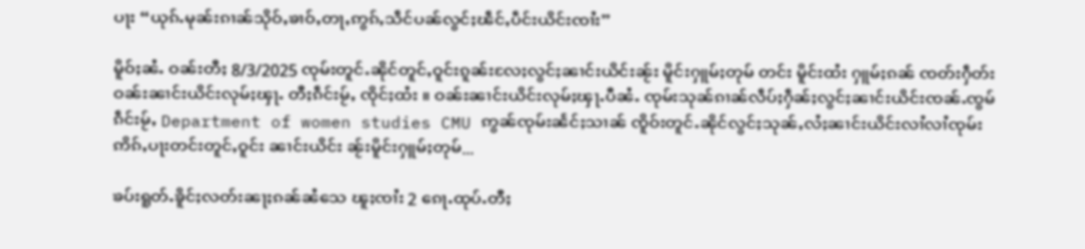ပႃး “ယုၵ်ႉမုၼ်းၵၢၼ်သိုဝ်ႇၶၢဝ်ႇတႃႇဢွၵ်ႇသဵင်ပၼ်လွင်ႈၽဵင်ႇပဵင်းယိင်းၸၢႆး”

မိူဝ်ႈၼႆႉ ဝၼ်းတီႈ 8/3/2025 ၸုမ်းတူင်ႉၼိုင်တူင်ႇဝူင်းၵူၼ်းလႄႈလွင်ႈၼၢင်းယိင်းၼႂ်း မိူင်းႁူမ်ႈတုမ် တင်း မိူင်းထႆး ႁူမ်ႈၵၼ် ၸတ်းႁဵတ်းဝၼ်းၼၢင်းယိင်းလုမ်ႈၾႃႉ တီႈၵဵင်းမႂ်ႇ ၸိုင်ႈထႆး ။ ဝၼ်းၼၢင်းယိင်းလုမ်ႈၾႃႉပီၼႆႉ ၸုမ်းသုၼ်ၵၢၼ်လဵပ်ႈႁဵၼ်ႈလွင်ႈၼၢင်းယိင်းၸၼ်ႉၸွမ် ၵဵင်းမႂ်ႇ Department of women studies CMU ဢွၼ်ၸုမ်းၼႅင်ႈသၢၼ် ၸိူဝ်းတူင်ႉၼိုင်လွင်ႈသုၼ်ႇလႆႈၼၢင်းယိင်းလၢႆလၢႆၸုမ်း ဢိၵ်ႇပႃးတင်းတူင်ႇဝူင်း ၼၢင်းယိင်း ၼႂ်းမိူင်းႁူမ်ႈတုမ်...

ၶပ်းရူတ်ႉၶိူင်ႈလတ်းၼႃႈၵၼ်ၼႆသေ ၽူႈၸၢႆး 2 ၵေႃႉထုပ်ႉတီႈ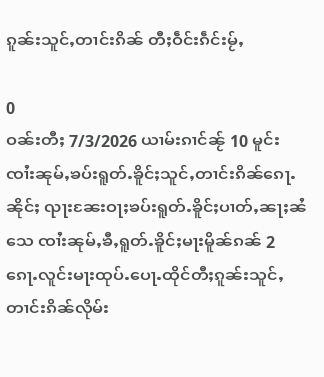ၵူၼ်းသူင်ႇတၢင်းၵိၼ် တီႈဝဵင်းၵဵင်းမႂ်ႇ

0
ဝၼ်းတီႈ 7/3/2026 ယၢမ်းၵၢင်ၼႂ် 10 မူင်း ၸၢႆးၼုမ်ႇၶပ်းရူတ်ႉၶိူင်ႈသူင်ႇတၢင်းၵိၼ်ၵေႃႉၼိုင်ႈ ၺႃးၼႄးဝႃႈၶပ်းရူတ်ႉၶိူင်ႈပၢတ်ႇၼႃႈၼႆသေ ၸၢႆးၼုမ်ႇၶီႇရူတ်ႉၶိူင်ႈမႃးမိူၼ်ၵၼ် 2 ၵေႃႉလူင်းမႃးထုပ်ႉပေႃႉထိုင်တီႈၵူၼ်းသူင်ႇတၢင်းၵိၼ်လိုမ်း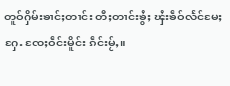တူဝ်ႁိမ်းၶၢင်ႈတၢင်း တီႈတၢင်းၶွႆႈ ၾႆးၶဵဝ်လႅင်မႄႈႁႄႉ ၸႄႈဝဵင်းမိူင်း ၵဵင်းမႂ်ႇ။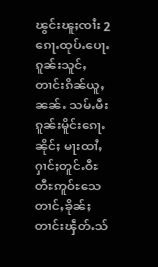ၽွင်းၽူႈၸၢႆး 2 ၵေႃႉထုပ်ႉပေႃႉၵူၼ်းသူင်ႇတၢင်းၵိၼ်ယူႇၼၼ်ႉ သမ်ႉမီးၵူၼ်းမိူင်းၵေႃႉၼိုင်ႈ မႃးထၢႆႇႁၢင်ႈတူင်ႉဝီႊတီႊဢူဝ်ႊသေတၢင်ႇၶိုၼ်ႈတၢင်းၾဵတ်ႉသ်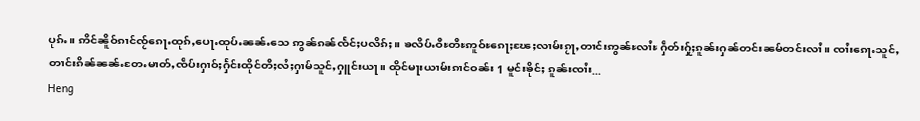ပုၵ်ႉ။ ဢိင်ၼိူဝ်ၵၢင်ၸႂ်ၵေႃႉထုၵ်ႇပေႃႉထုပ်ႉၼၼ်ႉသေ ဢွၼ်ၵၼ်ၸႅင်ႈပလိၵ်ႈ။ ၶလိပ်ႉဝီႊတီႊဢူဝ်ႊၵေႃႈၽႄႈလၢမ်းၵႂႃႇတၢင်းဢွၼ်ႊလၢႆႊ ႁဵတ်းႁႂ်ႈၵူၼ်းႁၼ်တင်းၼမ်တင်းလၢႆ။ ၸၢႆးၵေႃႉသူင်ႇတၢင်းၵိၼ်ၼၼ်ႉတႄႉမၢတ်ႇၸဵပ်းႁၢဝ်ႈႁႅင်းထိုင်တီႈလႆႈႁၢမ်သူင်ႇႁူင်းယႃ။ ထိုင်မႃးယၢမ်းၵၢင်ဝၼ်း 1 မူင်းၶိုင်ႈ ၵူၼ်းၸၢႆး...
Heng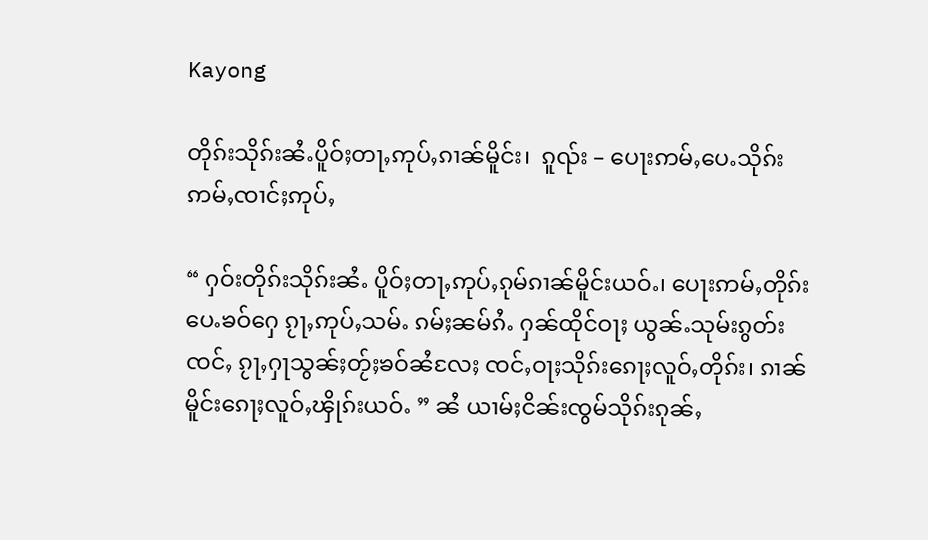Kayong

တိုၵ်းသိုၵ်းၼႆႉပိူဝ်ႈတႃႇဢုပ်ႇၵၢၼ်မိူင်း၊  ၵူၺ်း – ပေႃးဢမ်ႇပေႉသိုၵ်းဢမ်ႇၸၢင်ႈဢုပ်ႇ

“ ႁဝ်းတိုၵ်းသိုၵ်းၼႆႉ ပိူဝ်ႈတႃႇဢုပ်ႇၵုမ်ၵၢၼ်မိူင်းယဝ်ႉ၊ ပေႃးဢမ်ႇတိုၵ်းပေႉၶဝ်ႁေ ၵႂႃႇဢုပ်ႇသမ်ႉ ၵမ်ႈၼမ်ၵႆႉ ႁၼ်ထိုင်ဝႃႈ ယွၼ်ႉသုမ်းၵွတ်းၸင်ႇ ၵႂႃႇႁႃသွၼ်ႈတႂ်ႈၶဝ်ၼႆလႄႈ ၸင်ႇဝႃႈသိုၵ်းၵေႃႈလူဝ်ႇတိုၵ်း၊ ၵၢၼ်မိူင်းၵေႃႈလူဝ်ႇၾိုၵ်းယဝ်ႉ ” ၼႆ ယၢမ်ႈငိၼ်းၸွမ်သိုၵ်းၵုၼ်ႇ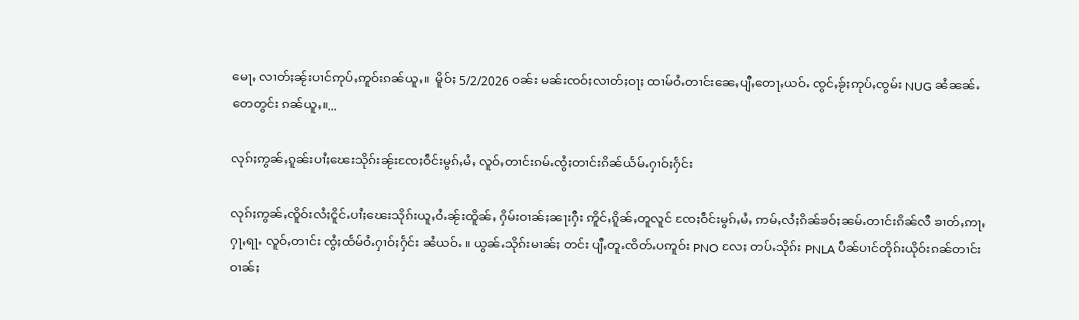မေႃႇ လၢတ်ႈၼႂ်းပၢင်ဢုပ်ႇဢူဝ်းၵၼ်ယူႇ။  မိူဝ်ႈ 5/2/2026 ဝၼ်း မၼ်းၸဝ်ႈလၢတ်ႈဝႃႈ ထၢမ်ဝႆႉတၢင်းၼေႇပျီႇတေႃႇယဝ်ႉ ၸွင်ႇၶႂ်ႈဢုပ်ႇၸွမ်း NUG ၼႆၼၼ်ႉ တေတွင်း ၵၼ်ယူႇ။...

လုၵ်ႈဢွၼ်ႇၵူၼ်းပၢႆႈၽေးသိုၵ်းၼႂ်းၸႄႈဝဵင်းမွၵ်ႇမႆႇ လူဝ်ႇတၢင်းၵမ်ႉၸွႆႈတၢင်းၵိၼ်ယႅမ်ႉႁၢဝ်ႈႁႅင်း

လုၵ်ႈဢွၼ်ႇၸိူဝ်းလႆႈငိူင်ႉပၢႆႈၽေးသိုၵ်းယူႇဝႆႉၼႂ်းထိူၼ်ႇ ႁိမ်းဝၢၼ်ႈၼႃးႁီး ဢိူင်ႇၵိူၼ်ႇတူလူင် ၸႄႈဝဵင်းမွၵ်ႇမႆႇ ဢမ်ႇလႆႈၵိၼ်ၶဝ်ႈၼမ်ႉတၢင်းၵိၼ်လီ ၶၢတ်ႇဢႃႇႁႃႇရႃႉ လူဝ်ႇတၢင်း ၸွႆႈထႅမ်ဝႆႉႁၢဝ်ႈႁႅင်း ၼႆယဝ်ႉ ။ ယွၼ်ႉသိုၵ်းမၢၼ်ႈ တင်း ပျီႇတူႉၸိတ်ႉပဢူဝ်း PNO လႄႈ တပ်ႉသိုၵ်း PNLA ပဵၼ်ပၢင်တိုၵ်းယိုဝ်းၵၼ်တၢင်းဝၢၼ်ႈ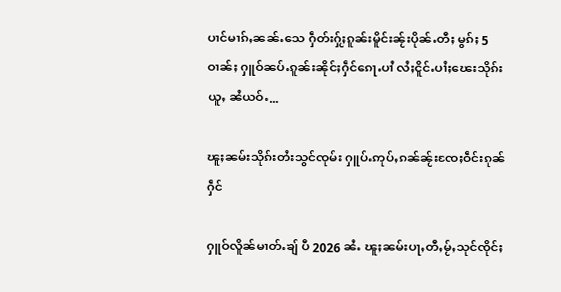ပၢင်မၢၵ်ႇၼၼ်ႉသေ ႁဵတ်းႁႂ်ႈၵူၼ်းမိူင်းၼႂ်းပိုၼ်ႉတီႈ မွၵ်ႈ 5 ဝၢၼ်ႈ ႁူဝ်ၼပ်ႉၵူၼ်းၼိုင်ႈႁဵင်ၵေႃႉပၢႆ လႆႈငိူင်ႉပၢႆႈၽေးသိုၵ်းယူႇ ၼႆယဝ်ႉ...

ၽူႈၼမ်းသိုၵ်းတႆးသွင်ၸုမ်း ႁူပ်ႉဢုပ်ႇၵၼ်ၼႂ်းၸႄႈဝဵင်းၵုၼ်ႁဵင်

ႁူဝ်လိူၼ်မၢတ်ႉၶျ် ပီ 2026 ၼႆႉ ၽူႈၼမ်းပႃႇတီႇမႂ်ႇသုင်ၸိုင်ႈ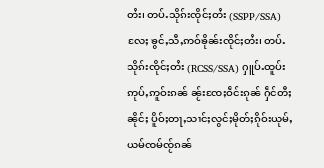တႆး၊ တပ်ႉသိုၵ်းၸိုင်ႈတႆး (SSPP/SSA) လႄႈ ၶွင်ႇသီႇဢဝ်ၶိုၼ်းၸိုင်ႈတႆး၊ တပ်ႉသိုၵ်းၸိုင်ႈတႆး (RCSS/SSA) ႁူပ်ႉထူပ်း ဢုပ်ႇဢူဝ်းၵၼ် ၼႂ်းၸႄႈဝဵင်းၵုၼ် ႁဵင်တီႈၼိုင်ႈ ပိူဝ်ႈတႃႇသၢင်ႈလွင်ႈမိုတ်ႈၵိုဝ်းယုမ်ႇယမ်ၸမ်ၸႂ်ၵၼ်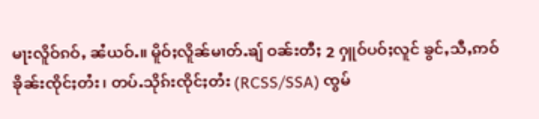မႃးလိူဝ်ၵဝ်ႇ ၼႆယဝ်ႉ။ မိူဝ်ႈလိူၼ်မၢတ်ႉၶျ် ဝၼ်းတီႈ 2 ႁူဝ်ပဝ်ႈလူင် ၶွင်ႇသီႇဢဝ်ၶိုၼ်းၸိုင်ႈတႆး၊ တပ်ႉသိုၵ်းၸိုင်ႈတႆး (RCSS/SSA) ၸွမ်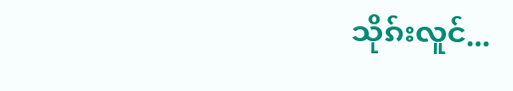သိုၵ်းလူင်...